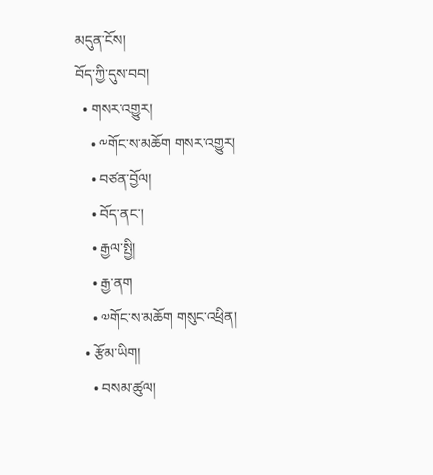མདུན་ངོས།
བོད་ཀྱི་དུས་བབ།
  • གསར་འགྱུར།
    • ༸གོང་ས་མཆོག གསར་འགྱུར།
    • བཙན་བྱོལ།
    • བོད་ནང་།
    • རྒྱལ་སྤྱི།
    • རྒྱ་ནག
    • ༧གོང་ས་མཆོག གསུང་འཕྲིན།
  • རྩོམ་ཡིག།
    • བསམ་ཚུལ།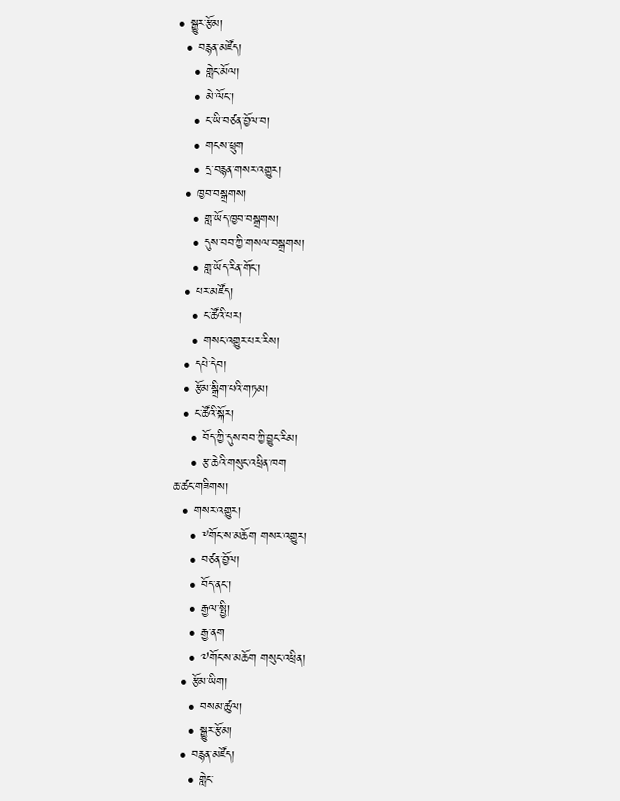• སྒྱུར་རྩོམ།
  • བརྙན་མཛོད།
    • གླེང་མོལ།
    • མེ་ལོང་།
    • ང་ཡི་བཙན་བྱོལ་བ།
    • གངས་ཕྲུག
    • དྲ་བརྙན་གསར་འགྱུར།
  • ཁྱབ་བསྒྲགས།
    • གླ་ཡོད་ཁྱབ་བསྒྲགས།
    • དུས་བབ་ཀྱི་གསལ་བསྒྲགས།
    • གླ་ཡོད་རིན་གོང་།
  • པར་མཛོད།
    • ང་ཚོའི་པར།
    • གསང་འགྱུར་པར་རིས།
  • དཔེ་དེབ།
  • རྩོམ་སྒྲིག་པའི་གཏམ།
  • ང་ཚོའི་སྐོར།
    • བོད་ཀྱི་དུས་བབ་ཀྱི་བྱུང་རིམ།
    • རྩ་ཆེའི་གསུང་འཕྲིན་ཁག
ཆ་ཚང་གཟིགས།
  • གསར་འགྱུར།
    • ༸གོང་ས་མཆོག གསར་འགྱུར།
    • བཙན་བྱོལ།
    • བོད་ནང་།
    • རྒྱལ་སྤྱི།
    • རྒྱ་ནག
    • ༧གོང་ས་མཆོག གསུང་འཕྲིན།
  • རྩོམ་ཡིག།
    • བསམ་ཚུལ།
    • སྒྱུར་རྩོམ།
  • བརྙན་མཛོད།
    • གླེང་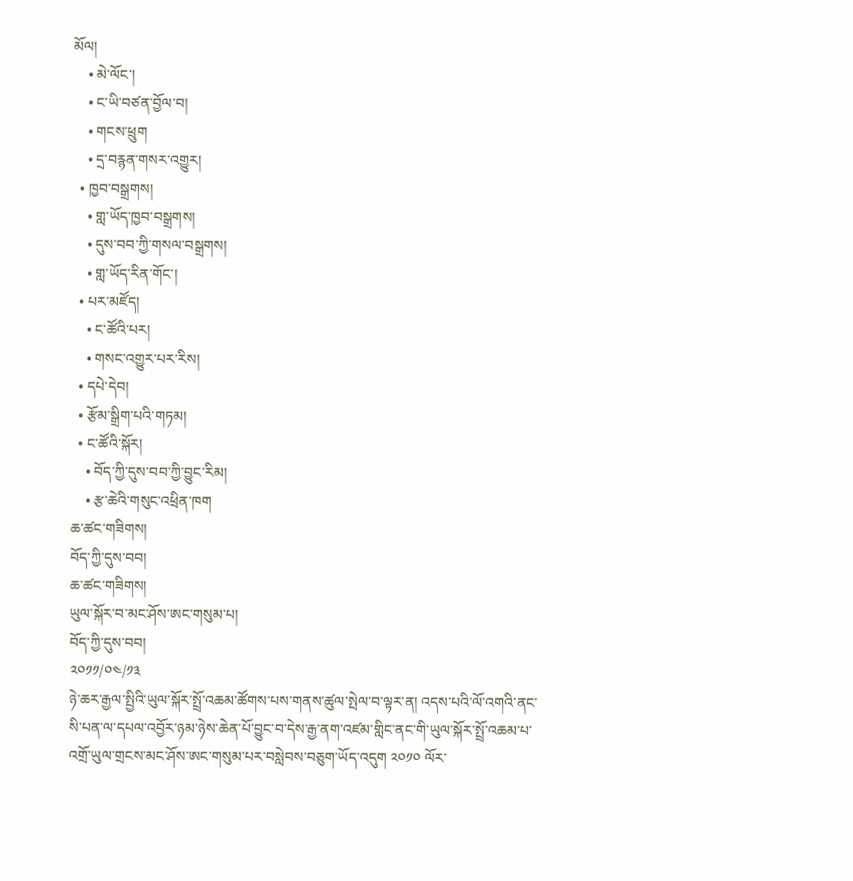མོལ།
    • མེ་ལོང་།
    • ང་ཡི་བཙན་བྱོལ་བ།
    • གངས་ཕྲུག
    • དྲ་བརྙན་གསར་འགྱུར།
  • ཁྱབ་བསྒྲགས།
    • གླ་ཡོད་ཁྱབ་བསྒྲགས།
    • དུས་བབ་ཀྱི་གསལ་བསྒྲགས།
    • གླ་ཡོད་རིན་གོང་།
  • པར་མཛོད།
    • ང་ཚོའི་པར།
    • གསང་འགྱུར་པར་རིས།
  • དཔེ་དེབ།
  • རྩོམ་སྒྲིག་པའི་གཏམ།
  • ང་ཚོའི་སྐོར།
    • བོད་ཀྱི་དུས་བབ་ཀྱི་བྱུང་རིམ།
    • རྩ་ཆེའི་གསུང་འཕྲིན་ཁག
ཆ་ཚང་གཟིགས།
བོད་ཀྱི་དུས་བབ།
ཆ་ཚང་གཟིགས།
ཡུལ་སྐོར་བ་མང་ཤོས་ཨང་གསུམ་པ།
བོད་ཀྱི་དུས་བབ།
༢༠༡༡/༠༤/༡༣
ཉེ་ཆར་རྒྱལ་སྤྱིའི་ཡུལ་སྐོར་སྤྲོ་འཆམ་ཚོགས་པས་གནས་ཚུལ་སྤེལ་བ་ལྟར་ན། འདས་པའི་ལོ་འགའི་ནང་སི་པན་ལ་དཔལ་འབྱོར་ཉམ་ཉེས་ཆེན་པོ་བྱུང་བ་དེས་རྒྱ་ནག་འཛམ་གླིང་ནང་གི་ཡུལ་སྐོར་སྤྲོ་འཆམ་པ་འགྲོ་ཡུལ་གྲངས་མང་ཤོས་ཨང་གསུམ་པར་བསླེབས་བཅུག་ཡོད་འདུག ༢༠༡༠ ལོར་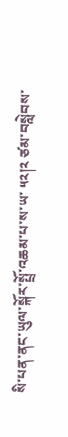སི་པན་ནང་ཡུལ་སྐོར་སྤྲོ་འཆམ་པ་ས་ཡ་ ༥༢།༢ ཙམ་བསླེབས་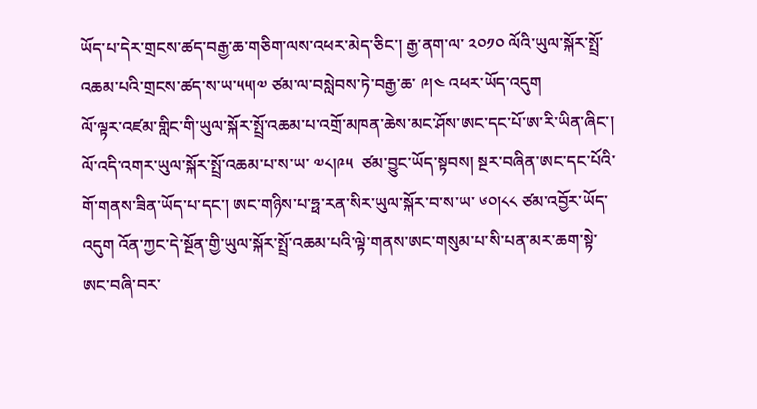ཡོད་པ་དེར་གྲངས་ཚད་བརྒྱ་ཆ་གཅིག་ལས་འཕར་མེད་ཅིང་། རྒྱ་ནག་ལ་ ༢༠༡༠ ལོའི་ཡུལ་སྐོར་སྤྲོ་འཆམ་པའི་གྲངས་ཚད་ས་ཡ་༥༥།༧ ཙམ་ལ་བསླེབས་ཏེ་བརྒྱ་ཆ་ ༩།༤ འཕར་ཡོད་འདུག
ལོ་ལྟར་འཛམ་གླིང་གི་ཡུལ་སྐོར་སྤྲོ་འཆམ་པ་འགྲོ་མཁན་ཆེས་མང་ཤོས་ཨང་དང་པོ་ཨ་རི་ཡིན་ཞིང་། ལོ་འདི་འགར་ཡུལ་སྐོར་སྤྲོ་འཆམ་པ་ས་ཡ་ ༧༨།༩༥  ཙམ་བྱུང་ཡོད་སྟབས། སྔར་བཞིན་ཨང་དང་པོའི་གོ་གནས་ཟིན་ཡོད་པ་དང་། ཨང་གཉིས་པ་ཧྥ་རན་སིར་ཡུལ་སྐོར་བ་ས་ཡ་ ༦༠།༨༨ ཙམ་འབྱོར་ཡོད་འདུག འོན་ཀྱང་དེ་སྔོན་གྱི་ཡུལ་སྐོར་སྤྲོ་འཆམ་པའི་ལྟེ་གནས་ཨང་གསུམ་པ་སི་པན་མར་ཆག་སྟེ་ཨང་བཞི་བར་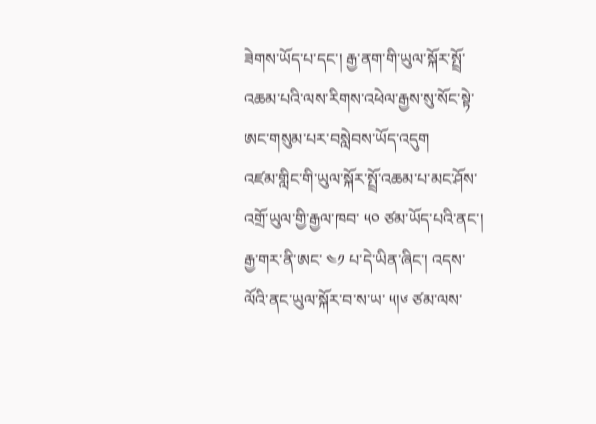ཟེགས་ཡོད་པ་དང་། རྒྱ་ནག་གི་ཡུལ་སྐོར་སྤྲོ་འཆམ་པའི་ལས་རིགས་འཕེལ་རྒྱས་སུ་སོང་སྟེ་ཨང་གསུམ་པར་བསླེབས་ཡོད་འདུག
འཛམ་གླིང་གི་ཡུལ་སྐོར་སྤྲོ་འཆམ་པ་མང་ཤོས་འགྲོ་ཡུལ་གྱི་རྒྱལ་ཁབ་ ༥༠ ཙམ་ཡོད་པའི་ནང་། རྒྱ་གར་ནི་ཨང་ ༤༡ པ་དེ་ཡིན་ཞིང་། འདས་ལོའི་ནང་ཡུལ་སྐོར་བ་ས་ཡ་ ༥།༦ ཙམ་ལས་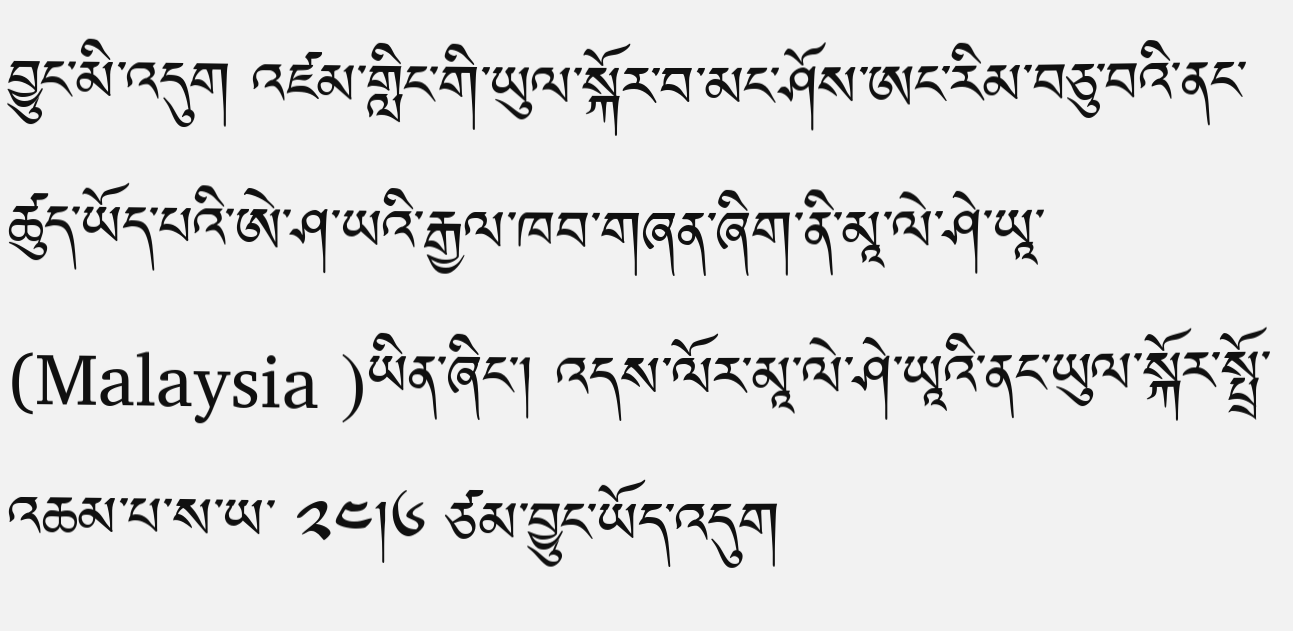བྱུང་མི་འདུག འཛམ་གླིང་གི་ཡུལ་སྐོར་བ་མང་ཤོས་ཨང་རིམ་བཅུ་བའི་ནང་ཚུད་ཡོད་པའི་ཨེ་ཤ་ཡའི་རྒྱལ་ཁབ་གཞན་ཞིག་ནི་མཱ་ལེ་ཤེ་ཡཱ་ (Malaysia )ཡིན་ཞིང་། འདས་ལོར་མཱ་ལེ་ཤེ་ཡཱའི་ནང་ཡུལ་སྐོར་སྤྲོ་འཆམ་པ་ས་ཡ་ ༢༤།༦ ཙམ་བྱུང་ཡོད་འདུག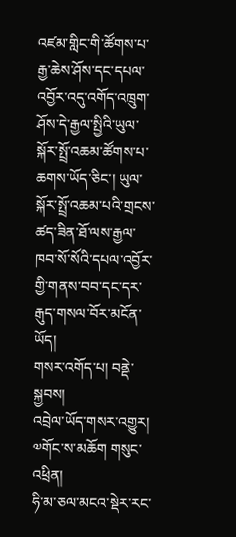འཛམ་གླིང་གི་ཚོགས་པ་རྒྱ་ཆེས་ཤོས་དང་དཔལ་འབྱོར་འདུ་འགོད་འཁྲུག་ཤོས་དེ་རྒྱལ་སྤྱིའི་ཡུལ་སྐོར་སྤྲོ་འཆམ་ཚོགས་པ་ཆགས་ཡོད་ཅིང་། ཡུལ་སྐོར་སྤྲོ་འཆམ་པའི་གྲངས་ཚད་ཟིན་ཐོ་ལས་རྒྱལ་ཁབ་སོ་སོའི་དཔལ་འབྱོར་གྱི་གནས་བབ་དང་དར་རྒུད་གསལ་བོར་མངོན་ཡོད།
གསར་འགོད་པ། བནྡེ་སྐྱབས།
འབྲེལ་ཡོད་གསར་འགྱུར།
༧གོང་ས་མཆོག གསུང་འཕྲིན།
ཧི་མ་ཅལ་མངའ་སྡེར་རང་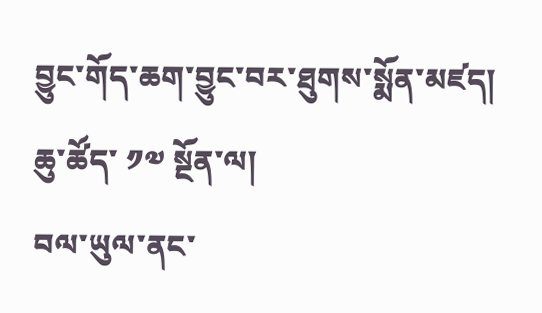བྱུང་གོད་ཆག་བྱུང་བར་ཐུགས་སྨོན་མཛད།
ཆུ་ཚོད་ ༡༧ སྔོན་ལ།
བལ་ཡུལ་ནང་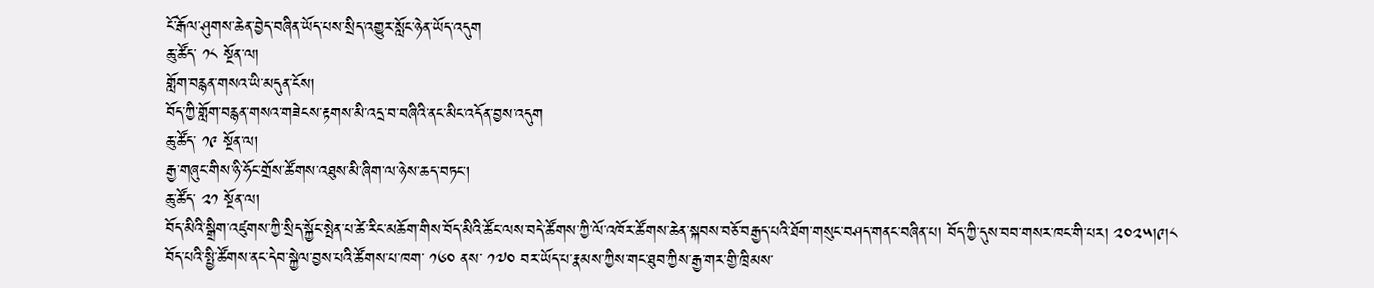ངོ་རྒོལ་ཤུགས་ཆེན་བྱེད་བཞིན་ཡོད་པས་སྲིད་འགྱུར་སློང་ཉེན་ཡོད་འདུག
ཆུ་ཚོད་ ༡༨ སྔོན་ལ།
གློག་བརྙན་གསའ་ཡི་མདུན་ངོས།
བོད་ཀྱི་གློག་བརྙན་གསའ་གཟེངས་རྟགས་མི་འདྲ་བ་བཞིའི་ནང་མིང་འདོན་བྱས་འདུག
ཆུ་ཚོད་ ༡༩ སྔོན་ལ།
རྒྱ་གཞུང་གིས་ཉི་ཧོང་གྲོས་ཚོགས་འཐུས་མི་ཞིག་ལ་ཉེས་ཆད་བཏང་།
ཆུ་ཚོད་ ༢༡ སྔོན་ལ།
བོད་མིའི་སྒྲིག་འཛུགས་ཀྱི་སྲིད་སྐྱོང་སྤེན་པ་ཚེ་རིང་མཆོག་གིས་བོད་མིའི་ཚོང་ལས་བདེ་ཚོགས་ཀྱི་ལོ་འཁོར་ཚོགས་ཆེན་སྐབས་བཅོ་བརྒྱད་པའི་ཐོག་གསུང་བཤད་གནང་བཞིན་པ། བོད་ཀྱི་དུས་བབ་གསར་ཁང་གི་པར། ༢༠༢༥།༩།༨
བོད་པའི་སྤྱི་ཚོགས་ནང་དེབ་སྐྱེལ་བྱས་པའི་ཚོགས་པ་ཁག་ ༡༦༠ ནས་ ༡༧༠ བར་ཡོད་པ་རྣམས་ཀྱིས་གང་ཐུབ་ཀྱིས་རྒྱ་གར་གྱི་ཁྲིམས་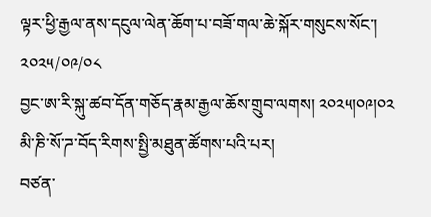ལྟར་ཕྱི་རྒྱལ་ནས་དངུལ་ལེན་ཆོག་པ་བཟོ་གལ་ཆེ་སྐོར་གསུངས་སོང་།
༢༠༢༥/༠༩/༠༨
བྱང་ཨ་རི་སྐུ་ཚབ་དོན་གཅོད་རྣམ་རྒྱལ་ཆོས་གྲུབ་ལགས། ༢༠༢༥།༠༩།༠༢ མི་ཎི་སོ་ཌ་བོད་རིགས་སྤྱི་མཐུན་ཚོགས་པའི་པར།
བཙན་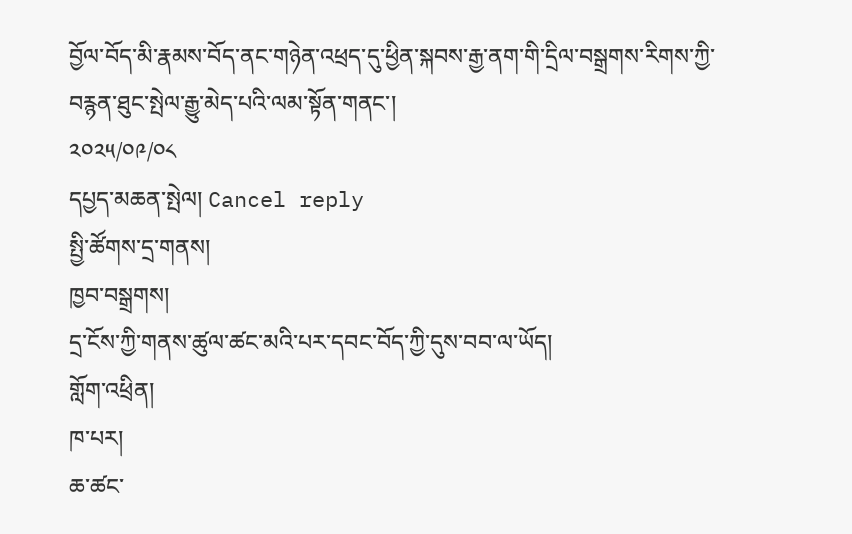བྱོལ་བོད་མི་རྣམས་བོད་ནང་གཉེན་འཕྲད་དུ་ཕྱིན་སྐབས་རྒྱ་ནག་གི་དྲིལ་བསྒྲགས་རིགས་ཀྱི་བརྙན་ཐུང་སྤེལ་རྒྱུ་མེད་པའི་ལམ་སྟོན་གནང་།
༢༠༢༥/༠༩/༠༨
དཔྱད་མཆན་སྤེལ། Cancel reply
སྤྱི་ཚོགས་དྲ་གནས།
ཁྱབ་བསྒྲགས།
དྲ་ངོས་ཀྱི་གནས་ཚུལ་ཚང་མའི་པར་དབང་བོད་ཀྱི་དུས་བབ་ལ་ཡོད།
གློག་འཕྲིན།
ཁ་པར།
ཆ་ཚང་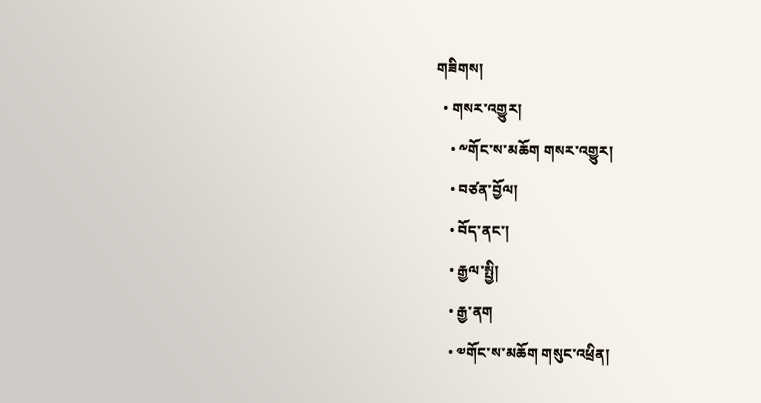གཟིགས།
  • གསར་འགྱུར།
    • ༸གོང་ས་མཆོག གསར་འགྱུར།
    • བཙན་བྱོལ།
    • བོད་ནང་།
    • རྒྱལ་སྤྱི།
    • རྒྱ་ནག
    • ༧གོང་ས་མཆོག གསུང་འཕྲིན།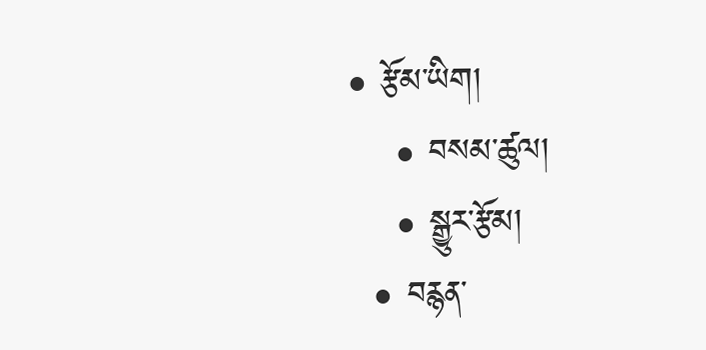• རྩོམ་ཡིག།
    • བསམ་ཚུལ།
    • སྒྱུར་རྩོམ།
  • བརྙན་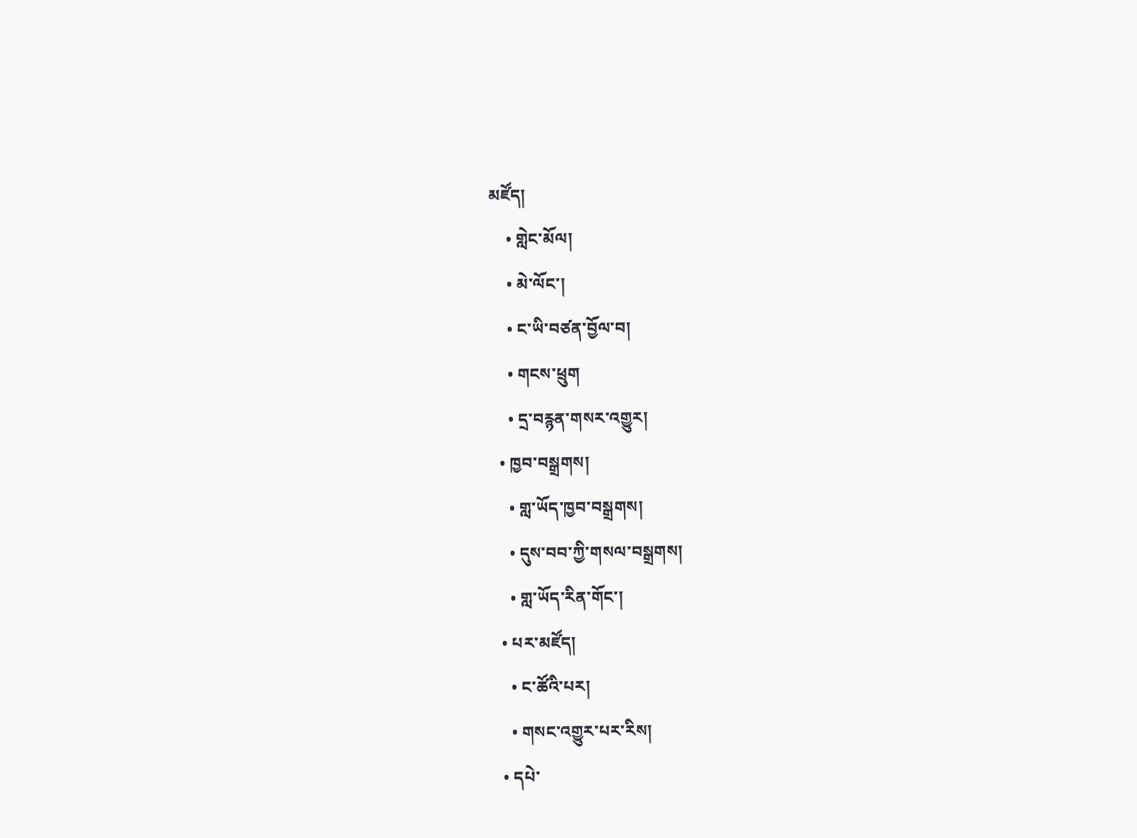མཛོད།
    • གླེང་མོལ།
    • མེ་ལོང་།
    • ང་ཡི་བཙན་བྱོལ་བ།
    • གངས་ཕྲུག
    • དྲ་བརྙན་གསར་འགྱུར།
  • ཁྱབ་བསྒྲགས།
    • གླ་ཡོད་ཁྱབ་བསྒྲགས།
    • དུས་བབ་ཀྱི་གསལ་བསྒྲགས།
    • གླ་ཡོད་རིན་གོང་།
  • པར་མཛོད།
    • ང་ཚོའི་པར།
    • གསང་འགྱུར་པར་རིས།
  • དཔེ་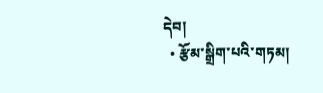དེབ།
  • རྩོམ་སྒྲིག་པའི་གཏམ།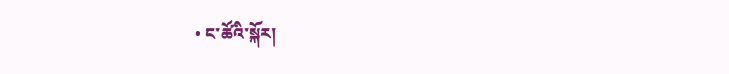• ང་ཚོའི་སྐོར།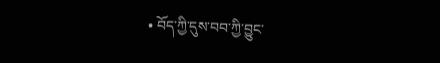• བོད་ཀྱི་དུས་བབ་ཀྱི་བྱུང་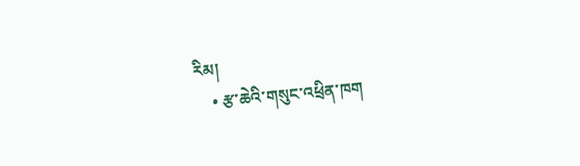རིམ།
    • རྩ་ཆེའི་གསུང་འཕྲིན་ཁག